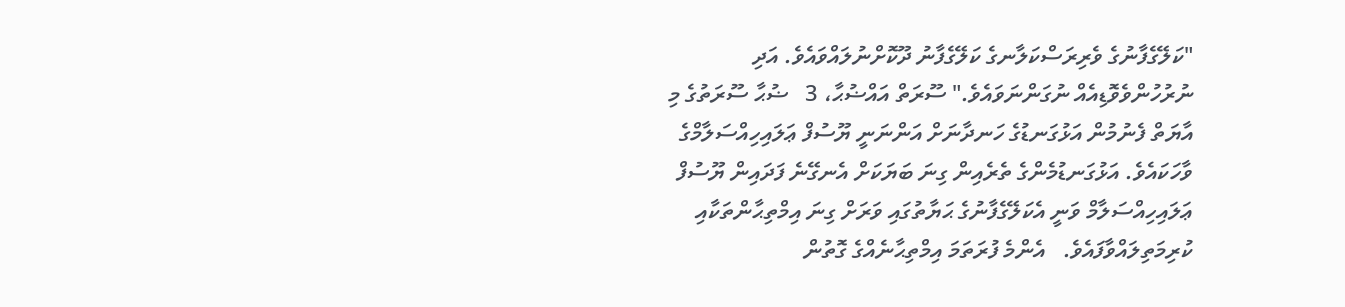"ކަލޭގެފާނުގެ ވެރިރަސްކަލާނގެ ކަލޭގެފާނު ދޫކޮށްނުލައްވައެވެ. އަދި ނުރުހުންވެވޮޑިއެއް ނުގަންނަވައެވެ." ސޫރަތް އައްޟުޙާ، 3   ޟުޙާ ސޫރަތުގެ މި އާޔަތް ފެނުމުން އަޅުގަނޑުގެ ހަނދާނަށް އަންނަނީ ޔޫސުފް ޢަލައިހިއްސަލާމްގެ ވާހަކައެވެ. އަޅުގަނޑުމެންގެ ތެރެއިން ގިނަ ބަޔަކަށް އެނގޭނެ ފަދައިން ޔޫސުފް ޢަލައިހިއްސަލާމް ވަނީ އެކަލޭގެފާނުގެ ޙަޔާތުގައި ވަރަށް ގިނަ އިމްތިޙާންތަކާއި ކުރިމަތިލައްވާފައެވެ.   އެންމެ ފުރަތަމަ އިމްތިޙާނެއްގެ ގޮތުން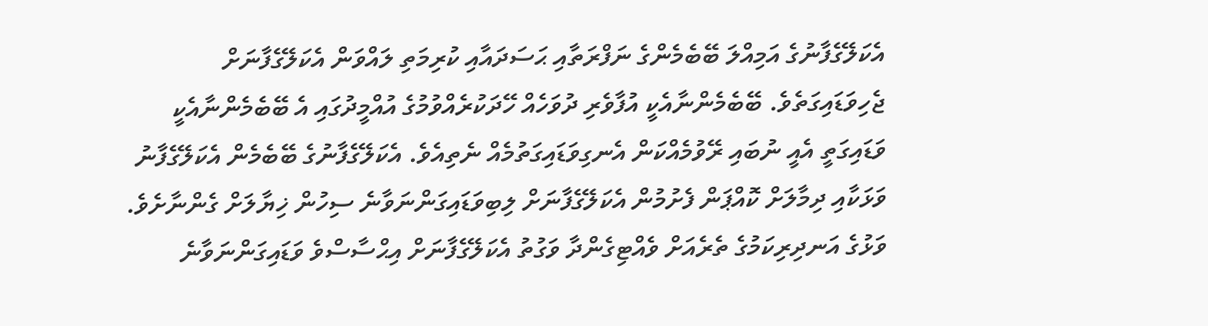އެކަލޭގެފާނުގެ އަމިއްލަ ބޭބެމެންގެ ނަފްރަތާއި ޙަސަދައާއި ކުރިމަތި ލައްވަން އެކަލޭގެފާނަށް ޖެހިވަޑައިގަތެވެ. ބޭބެމެންނާއެކީ އުފާވެރި ދުވަހެއް ހޭދަކުރެއްވުމުގެ އުއްމީދުގައި އެ ބޭބެމެންނާއެކީ ވަޑައިގަތީ އެއީ ނުބައި ރޭވުމެއްކަން އެނގިވަޑައިގަތުމެއް ނެތިއެވެ. އެކަލޭގެފާނުގެ ބޭބެމެން އެކަލޭގެފާނު ވަޅަކާއި ދިމާލަށް ކޮއްޕަން ފެށުމުން އެކަލޭގެފާނަށް ލިބިވަޑައިގަންނަވާނެ ސިހުން ޚިޔާލަށް ގެންނާށެވެ. ވަޅުގެ އަނދިރިކަމުގެ ތެރެއަށް ވެއްޓިގެންދާ ވަގުތު އެކަލޭގެފާނަށް އިޙްސާސްވެ ވަޑައިގަންނަވާނެ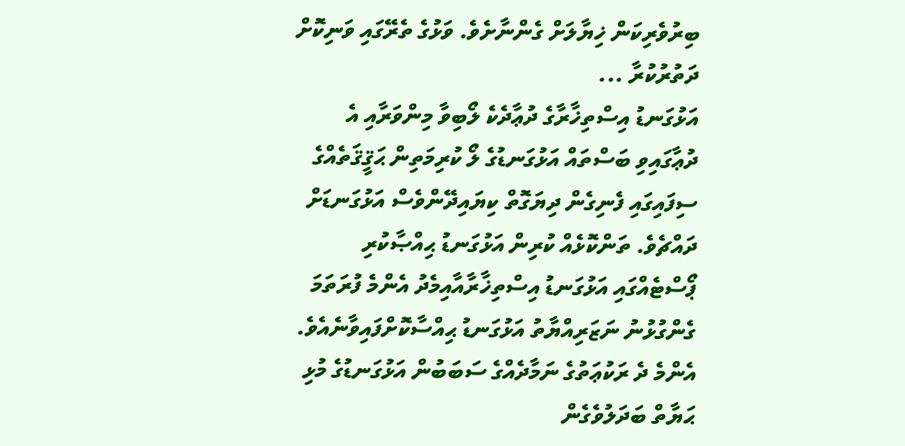ބިރުވެރިކަން ޚިޔާލަށް ގެންނާށެވެ. ވަޅުގެ ތެރޭގައި ވަނިކޮށް ދަތުރުކުރާ ...
އަޅުގަނޑު އިސްތިޚާރާގެ ދުޢާދެކެ ލޯބިވާ މިންވަރާއި އެ ދުޢާގައިވި ބަސްތައް އަޅުގަނޑުގެ ލޯ ކުރިމަތިން ޙަޤީޤަތެއްގެ ސިފައިގައި ފެނިގެން ދިޔަގޮތް ކިޔައިދޭންވެސް އަޅުގަނޑަށް ދައްޗެވެ. ތަންކޮޅެއް ކުރިން އަޅުގަނޑު ޙިއްޞާކުރި ޕޯސްޓެއްގައި އަޅުގަނޑު އިސްތިޚާރާއާއިމެދު އެންމެ ފުރަތަމަ ގެންގުޅުނު ނަޒަރިއްޔާތު އަޅުގަނޑު ޙިއްސާކޮށްފައިވާނެއެވެ. އެންމެ ދެ ރަކުޢަތުގެ ނަމާދެއްގެ ސަބަބުން އަޅުގަނޑުގެ މުޅި ޙަޔާތް ބަދަލުވެގެން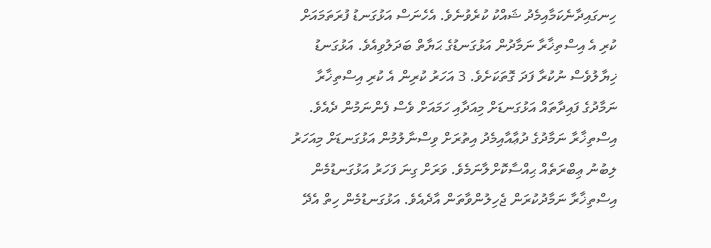ހިނގައިދާނެކަމާއިމެދު ޝައްކު ކުރެވުނެވެ. އެހެނަސް އަޅުގަނޑު ފުރަތަމައަށް ކުރި އެ އިސްތިޚާރާ ނަމާދުން އަޅުގަނޑުގެ ޙަޔާތް ބަދަލުވިއެވެ. އަޅުގަނޑު ޚިޔާލުވެސް ނުކުރާ ފަދަ ގޮތަކަށެވެ. 3 އަހަރު ކުރިން އެ ކުރި އިސްތިޚާރާ ނަމާދުގެ ފައިދާތައް އަޅުގަނޑަށް މިއަދާއި ހަމައަށް ވެސް ފެންނަމުން ދެއެވެ. އިސްތިޚާރާ ނަމާދުގެ ދުޢާއާއިމެދު އިތުރަށް ވިސްނާލުމުން އަޅުގަނޑަށް މިއަހަރު ލިބުނު ޢިބްރަތެއް ޙިއްސާކޮށްލާނަމެވެ. ވަރަށް ގިނަ ފަހަރު އަޅުގަނޑުމެން އިސްތިޚާރާ ނަމާދުކުރަން ޖެހިލުންވާތަން އާދެއެވެ. އަޅުގަނޑުމެން ހިތް އެދޭ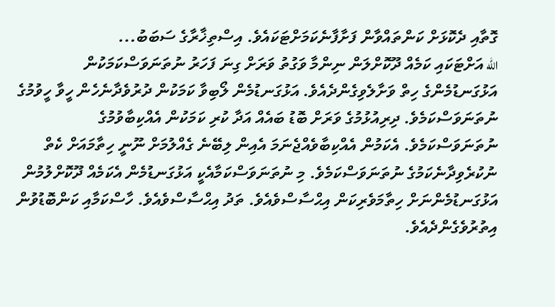ގޮތާއި ދެކޮޅަށް ކަންތައްވާން ފަށާފާނެކަމަށްޓަކައެވެ. އިސްތިޚާރާގެ ސަބަބު...
الله އަށްޓަކައި ކަމެއް ދޫކޮށްލަން ނިންމާ ވަގުތު ވަރަށް ގިނަ ފަހަރު ނުތަނަވަސްކަމަކުން އަޅުގަނޑުމެންގެ ހިތް ވަށާލެވިގެންދެއެވެ. އަޅުގަނޑުމެން ލޯބިވާ ކަމަކުން ދުރުވެދާނެހެން ހީވާ ހީވުމުގެ ނުތަނަވަސްކަމެވެ. ދިރިއުޅުމުގެ ވަރަށް ބޮޑު ބައެއް އަދާ ކުރި ކަމަކުން އެއްކިބާވުމުގެ ނުތަނަވަސްކަމެވެ. އެކަމުން އެއްކިބާވެއްޖެނަމަ އެއިން ލިބޭނެ ގެއްލުމަށް ނޫނީ ހިތާމައަށް ކެތް ނުކުރެވިދާނެކަމުގެ ނުތަނަވަސްކަމެވެ. މި ނުތަނަވަސްކަމާއެކީ އަޅުގަނޑުމެން އެކަމެއް ދޫކޮށްލުމުން އަޅުގަނޑުމެންނަށް ހިތާމަވެރިކަން އިޙްސާސްވެއެވެ. ތަދު އިޙްސާސްވެއެވެ. ހާސްކަމާއި ކަންބޮޑުވުން އިތުރުވެގެންދެއެވެ.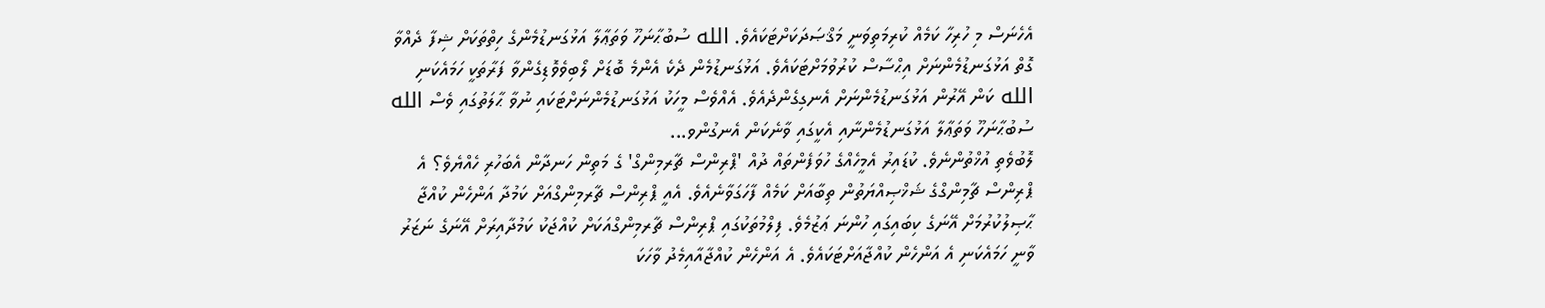އެހެނަސް މި ހުރިހާ ކަމެއް ކުރިމަތިވަނީ މަޤްޞަދަކަށްޓަކައެވެ. الله ސުބުޙާނަހޫ ވަތަޢާލާ އަޅުގަނޑުމެންގެ ހިތްތަކަށް ޝިފާ ދެއްވާ ގޮތް އަޅުގަނޑުމެންނަށް އިޙްސާސް ކުރުވުމަށްޓަކައެވެ. އަޅުގަނޑުމެން ދެކެ އެންމެ ބޮޑަށް ލޯބިވެވޮޑިގެންވާ ފަރާތަކީ ހަމައެކަނި الله ކަން އޭރުން އަޅުގަނޑުމެންނަށް އެނގިގެންދެއެވެ. އެއްވެސް މީހަކު އަޅުގަނޑުމެންނަށްޓަކައި ނުވާ ޙާލަތުގައި ވެސް الله ސުބުޙާނަހޫ ވަތަޢާލާ އަޅުގަނޑުމެންނާއި އެކީގައި ވާނެކަން އެނގުންވ...
ލޮބުވެތި އުޚްތުންނެވެ. ކުޑައިރު އެމީހެއްގެ ހުވަފެންތައް ދުއް 'ޕްރިންސް ޗާރމިންގް' ގެ މަތިން ހަނދާން އެބަހުރި ހެއްޔެވެ؟ އެ ޕްރިންސް ޗާމިންގްގެ ޝަޚްޞިއްޔަތުން ތިބާއަށް ކަމެއް ފާހަގަވާނެއެވެ. އެއީ ޕްރިންސް ޗާރމިންގްއަށް ކަމުދާ އަންހެން ކުއްޖާ ޙާޞިލުކުރުމަށް އޭނަގެ ކިބައިގައި ހުންނަ ޢަޒުމެވެ. ފިލްމުތަކުގައި ޕްރިންސް ޗާރމިންގްއަކަށް ކުއްޖަކު ކަމުދާއިރަށް އޭނަގެ ނަޒަރު ވާނީ ހަމައެކަނި އެ އަންހެން ކުއްޖާއަށްޓަކައެވެ. އެ އަންހެން ކުއްޖާއާއިމެދު ވާހަކަ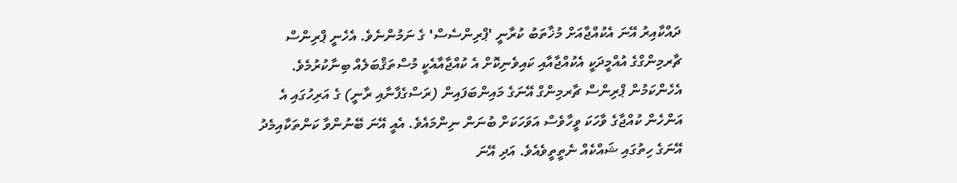ދައްކާއިރު އޭނަ އެކުއްޖާއަށް މުޚާތަބު ކުރާނީ 'ޕްރިންސެސް' ގެ ނަމުންނެވެ. އެހެނީ ޕްރިންސް ޗާރމިންގްގެ އުއްމީދަކީ އެކުއްޖާއާއި ކައިވެނިކޮށް އެ ކުއްޖާއާއެކީ މުސްތަޤްބަލެއް ބިނާކުރުމެވެ. އެހެންކަމުން ޕްރިންސް ޗާރމިންގް އޭނަގެ މައިންބަފައިން (ރަސްގެފާނާއި ރާނީ) ގެ އަރިހުގައި އެ އަންހެން ކުއްޖާގެ ވާހަކަ ވީހާވެސް އަވަހަކަށް ބުނަން ނިންމައެވެ. އެއީ އޭނަ ބޭނުންވާ ކަންތަކާއިމެދު އޭނަގެ ހިތުގައި ޝައްކެއް ނެތީތީވެއެވެ. އަދި އޭނަ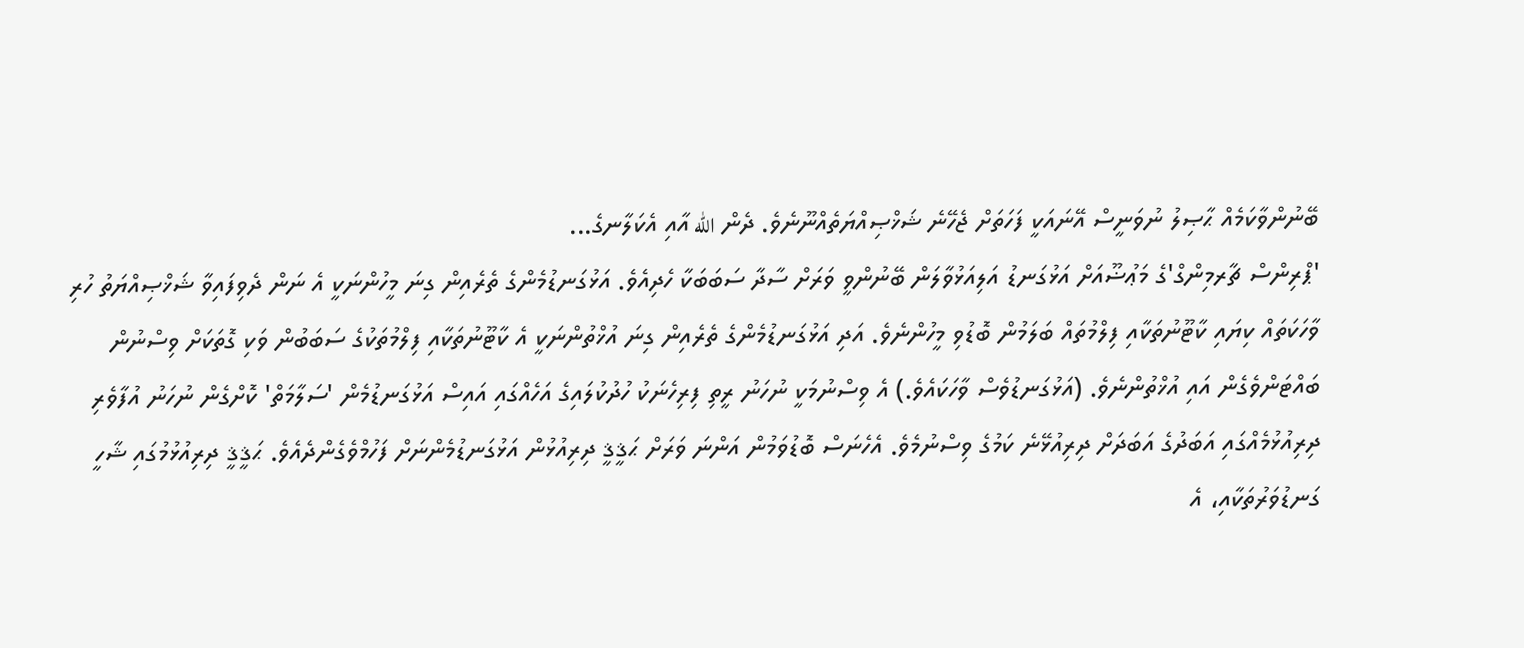ބޭނުންވާކަމެއް ޙާޞިލު ނުވަނީސް އޭނައަކީ ފަހަތަށް ޖެހޭނެ ޝަޚްޞިއްޔަތެއްނޫނެވެ. ދެން الله އާއި އެކަލާނގެ...
'ޕްރިންސް ޗާރމިންގް'ގެ މަޢުޟޫއަށް އަޅުގަނޑު އަލިއަޅުވާލަން ބޭނުންވީ ވަރަށް ސާދާ ސަބަބަކާ ހެދިއެވެ. އަޅުގަނޑުމެންގެ ތެރެއިން ގިނަ މީހުންނަކީ އެ ނަން ދެވިފައިވާ ޝަޚްޞިއްޔަތު ހުރި ވާހަކަތައް ކިޔައި ކާޓޫނުތަކާއި ފިލްމުތައް ބަލަމުން ބޮޑުވި މީހުންނެވެ. އަދި އަޅުގަނޑުމެންގެ ތެރެއިން ގިނަ އުޚްތުންނަކީ އެ ކާޓޫނުތަކާއި ފިލްމުތަކުގެ ސަބަބުން ވަކި ގޮތަކަށް ވިސްނުން ބައްޓަންވެގެން އައި އުޚްތުންނެވެ. (އަޅުގަނޑުވެސް ވާހަކައެވެ.) އެ ވިސްނުމަކީ ނުހަނު ރީތި ފިރިހެނަކު ހުދުކުލައިގެ އަހެއްގައި އައިސް އަޅުގަނޑުމެން 'ސަލާމަތް' ކޮށްގެން ނުހަނު އުފާވެރި ދިރިއުޅުމެއްގައި އަބަދުގެ އަބަދަށް ދިރިއުޅޭނެ ކަމުގެ ވިސްނުމެވެ. އެހެނަސް ބޮޑުވަމުން އަންނަ ވަރަށް ޙަޤީޤީ ދިރިއުޅުން އަޅުގަނޑުމެންނަށް ފަހުމްވެގެންދެއެވެ. ޙަޤީޤީ ދިރިއުޅުމުގައި ޝާހީ ގަނޑުވަރުތަކާއި، އެ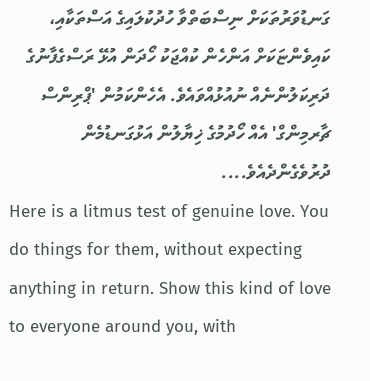ގަނޑުވަރުތަކަށް ނިސްބަތްވާ ހުދުކުލައިގެ އަސްތަކާއި، ކައިވެންޏަކަށް އަންހެން ކުއްޖަކު ހޯދަން އުޅޭ ރަސްގެފާނުގެ ދަރިކަލުންނެއް ނުއުޅުއްވައެވެ. އެހެންކަމުން 'ޕްރިންސް ޗާރމިންގް' އެއް ހޯދުމުގެ ޚިޔާލުން އަޅުގަނޑުމެން ދުރުވެގެންދެއެވެ....
Here is a litmus test of genuine love. You do things for them, without expecting anything in return. Show this kind of love to everyone around you, with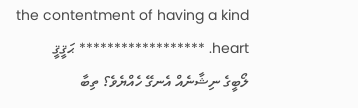the contentment of having a kind heart. ****************** ޙަޤީޤީ ލޯބީގެ ނިޝާނެއް އެނގޭ ހެއްޔެވެ؟ ތިބާ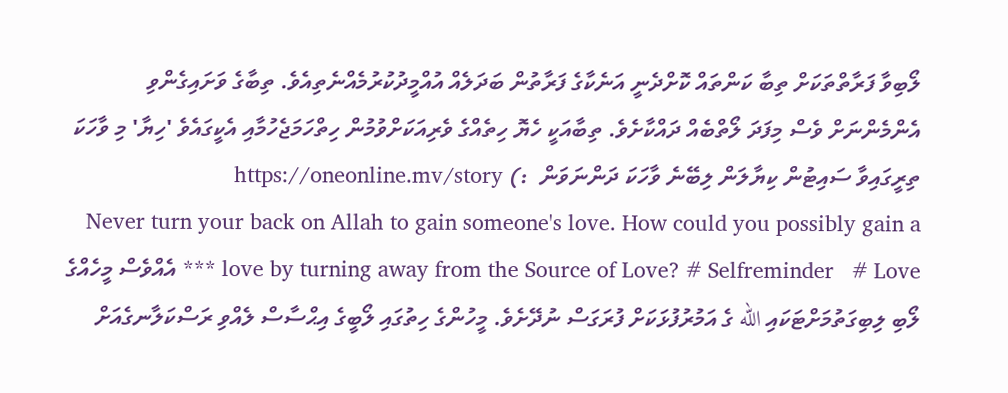ލޯބިވާ ފަރާތްތަކަށް ތިބާ ކަންތައް ކޮށްދެނީ އަނެކާގެ ފަރާތުން ބަދަލެއް އުއްމީދުކުރުމެއްނެތިއެވެ. ތިބާގެ ވަށައިގެންވި އެންމެންނަށް ވެސް މިފަދަ ލޯތްބެއް ދައްކާށެވެ. ތިބާއަކީ ހެޔޮ ހިތެއްގެ ވެރިއަކަށްވުމުން ހިތްހަމަޖެހުމާއި އެކީގައެވެ 'ހިޔާ' މި ވާހަކަ ތިރީގައިވާ ސައިޓުން ކިޔާލަން ލިބޭނެ ވާހަކަ ދަންނަވަން  :) https://oneonline.mv/story
Never turn your back on Allah to gain someone's love. How could you possibly gain a love by turning away from the Source of Love? # Selfreminder   # Love *** އެއްވެސް މީހެއްގެ ލޯބި ލިބިގަތުމަށްޓަކައި الله ގެ އަމުރުފުޅަކަށް ފުރަގަސް ނުދޭށެވެ. މީހުންގެ ހިތުގައި ލޯބީގެ އިޙްސާސް ލެއްވި ރަސްކަލާނގެއަށް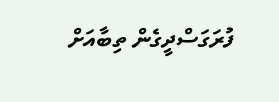ފުރަގަސްދީގެން ތިބާއަށް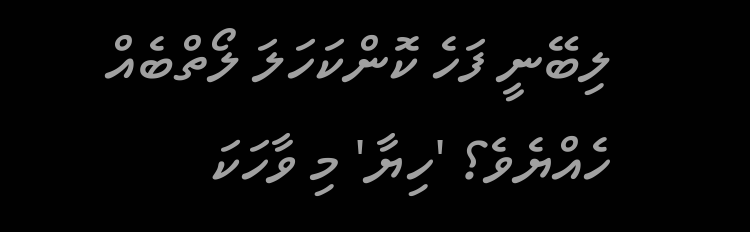ލިބޭނީ ފަހެ ކޮންކަހަލަ ލޯތްބެއް ހެއްޔެވެ؟ 'ހިޔާ' މި ވާހަކަ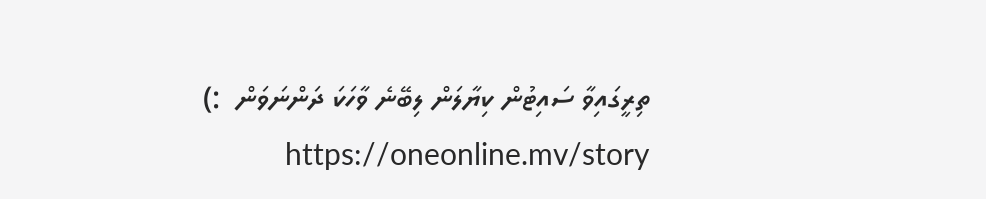ތިރީގައިވާ ސައިޓުން ކިޔާލަން ލިބޭނެ ވާހަކަ ދަންނަވަން  :) https://oneonline.mv/story